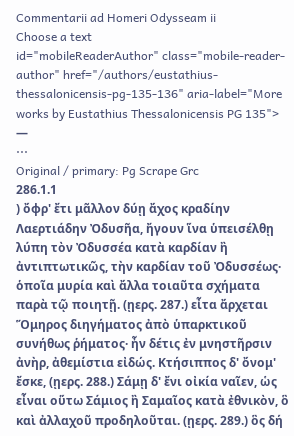Commentarii ad Homeri Odysseam ii
Choose a text
id="mobileReaderAuthor" class="mobile-reader-author" href="/authors/eustathius-thessalonicensis-pg-135-136" aria-label="More works by Eustathius Thessalonicensis PG 135">
—
⋯
Original / primary: Pg Scrape Grc
286.1.1
) ὄφρ' ἔτι μᾶλλον δύῃ ἄχος κραδίην Λαερτιάδην Ὀδυσῆα, ἤγουν ἵνα ὑπεισέλθῃ λύπη τὸν Ὀδυσσέα κατὰ καρδίαν ἢ ἀντιπτωτικῶς, τὴν καρδίαν τοῦ Ὀδυσσέως· ὁποῖα μυρία καὶ ἄλλα τοιαῦτα σχήματα παρὰ τῷ ποιητῇ. (ῃερς. 287.) εἶτα ἄρχεται Ὅμηρος διηγήματος ἀπὸ ὑπαρκτικοῦ συνήθως ῥήματος· ἦν δέτις ἐν μνηστῆρσιν ἀνὴρ, ἀθεμίστια εἰδώς. Κτήσιππος δ' ὄνομ' ἔσκε, (ῃερς. 288.) Σάμῃ δ' ἔνι οἰκία ναῖεν, ὡς εἶναι οὕτω Σάμιος ἢ Σαμαῖος κατὰ ἐθνικὸν, ὃ καὶ ἀλλαχοῦ προδηλοῦται. (ῃερς. 289.) ὃς δή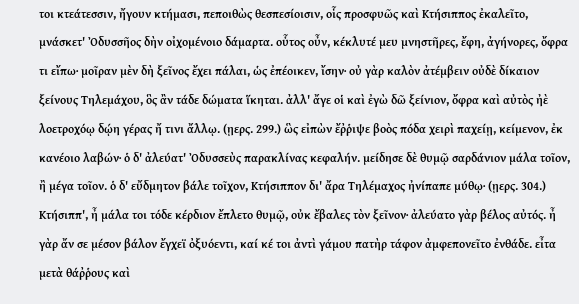τοι κτεάτεσσιν, ἤγουν κτήμασι, πεποιθὼς θεσπεσίοισιν, οἷς προσφυῶς καὶ Κτήσιππος ἐκαλεῖτο, μνάσκετ' Ὀδυσσῆος δὴν οἰχομένοιο δάμαρτα. οὗτος οὖν, κέκλυτέ μευ μνηστῆρες, ἔφη, ἀγήνορες, ὄφρα τι εἴπω· μοῖραν μὲν δὴ ξεῖνος ἔχει πάλαι, ὡς ἐπέοικεν, ἴσην· οὐ γὰρ καλὸν ἀτέμβειν οὐδὲ δίκαιον ξείνους Τηλεμάχου, ὃς ἂν τάδε δώματα ἵκηται. ἀλλ' ἄγε οἱ καὶ ἐγὼ δῶ ξείνιον, ὄφρα καὶ αὐτὸς ἠὲ λοετροχόῳ δῴη γέρας ἤ τινι ἄλλῳ. (ῃερς. 299.) ὣς εἰπὼν ἔῤῥιψε βοὸς πόδα χειρὶ παχείῃ, κείμενον, ἐκ κανέοιο λαβών· ὁ δ' ἀλεύατ' Ὀδυσσεὺς παρακλίνας κεφαλήν. μείδησε δὲ θυμῷ σαρδάνιον μάλα τοῖον, ἢ μέγα τοῖον. ὁ δ' εὔδμητον βάλε τοῖχον, Κτήσιππον δι' ἄρα Τηλέμαχος ἠνίπαπε μύθῳ· (ῃερς. 304.) Κτήσιππ', ἦ μάλα τοι τόδε κέρδιον ἔπλετο θυμῷ, οὐκ ἔβαλες τὸν ξεῖνον· ἀλεύατο γὰρ βέλος αὐτός. ἦ γὰρ ἄν σε μέσον βάλον ἔγχεϊ ὀξυόεντι, καί κέ τοι ἀντὶ γάμου πατὴρ τάφον ἀμφεπονεῖτο ἐνθάδε. εἶτα μετὰ θάῤῥους καὶ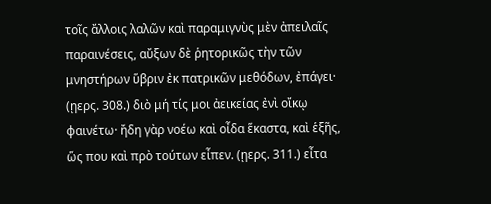τοῖς ἄλλοις λαλῶν καὶ παραμιγνὺς μὲν ἀπειλαῖς παραινέσεις, αὔξων δὲ ῥητορικῶς τὴν τῶν μνηστήρων ὕβριν ἐκ πατρικῶν μεθόδων, ἐπάγει· (ῃερς. 308.) διὸ μή τίς μοι ἀεικείας ἐνὶ οἴκῳ φαινέτω· ἤδη γὰρ νοέω καὶ οἶδα ἕκαστα, καὶ ἑξῆς, ὥς που καὶ πρὸ τούτων εἶπεν. (ῃερς. 311.) εἶτα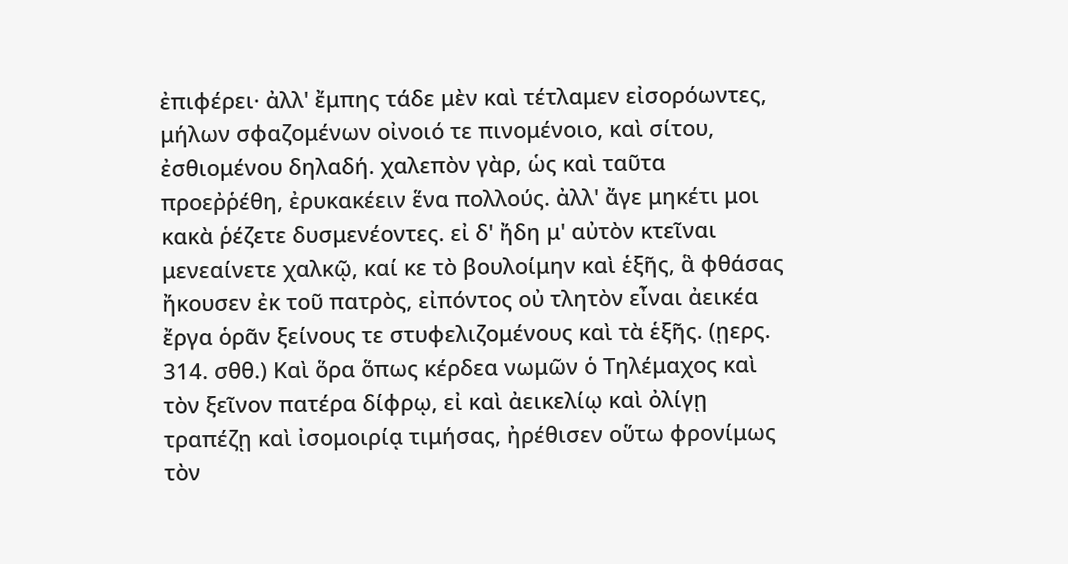ἐπιφέρει· ἀλλ' ἔμπης τάδε μὲν καὶ τέτλαμεν εἰσορόωντες, μήλων σφαζομένων οἰνοιό τε πινομένοιο, καὶ σίτου, ἐσθιομένου δηλαδή. χαλεπὸν γὰρ, ὡς καὶ ταῦτα προεῤῥέθη, ἐρυκακέειν ἕνα πολλούς. ἀλλ' ἄγε μηκέτι μοι κακὰ ῥέζετε δυσμενέοντες. εἰ δ' ἤδη μ' αὐτὸν κτεῖναι μενεαίνετε χαλκῷ, καί κε τὸ βουλοίμην καὶ ἑξῆς, ἃ φθάσας ἤκουσεν ἐκ τοῦ πατρὸς, εἰπόντος οὐ τλητὸν εἶναι ἀεικέα ἔργα ὁρᾶν ξείνους τε στυφελιζομένους καὶ τὰ ἑξῆς. (ῃερς. 314. σθθ.) Καὶ ὅρα ὅπως κέρδεα νωμῶν ὁ Τηλέμαχος καὶ τὸν ξεῖνον πατέρα δίφρῳ, εἰ καὶ ἀεικελίῳ καὶ ὀλίγῃ τραπέζῃ καὶ ἰσομοιρίᾳ τιμήσας, ἠρέθισεν οὕτω φρονίμως τὸν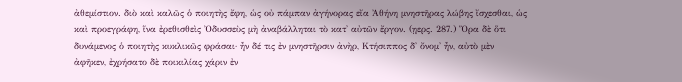ἀθεμίστιον. διὸ καὶ καλῶς ὁ ποιητὴς ἔφη, ὡς οὐ πάμπαν ἀγήνορας εἴα Ἀθήνη μνηστῆρας λώβης ἴσχεσθαι, ὡς καὶ προεγράφη, ἵνα ἐρεθισθεὶς Ὀδυσσεὺς μὴ ἀναβάλληται τὸ κατ' αὐτῶν ἔργον. (ῃερς. 287.) Ὅρα δὲ ὅτι δυνάμενος ὁ ποιητὴς κυκλικῶς φράσαι· ἦν δέ τις ἐν μνηστῆρσιν ἀνὴρ, Κτήσιππος δ' ὄνομ' ἦν, αὐτὸ μὲν ἀφῆκεν, ἐχρήσατο δὲ ποικιλίας χάριν ἐν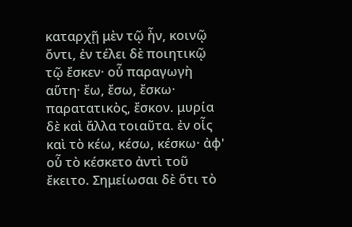καταρχῇ μὲν τῷ ἦν, κοινῷ ὄντι, ἐν τέλει δὲ ποιητικῷ τῷ ἔσκεν· οὗ παραγωγὴ αὕτη· ἔω, ἔσω, ἔσκω· παρατατικὸς, ἔσκον. μυρία δὲ καὶ ἄλλα τοιαῦτα. ἐν οἷς καὶ τὸ κέω, κέσω, κέσκω· ἀφ' οὗ τὸ κέσκετο ἀντὶ τοῦ ἔκειτο. Σημείωσαι δὲ ὅτι τὸ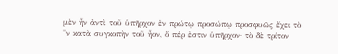μὲν ἦν ἀντὶ τοῦ ὑπῆρχον ἐν πρώτῳ προσώπῳ προσφυῶς ἔχει τὸ ˉν κατὰ συγκοπὴν τοῦ ἦον, ὅ πέρ ἐστιν ὑπῆρχον· τὸ δὲ τρίτον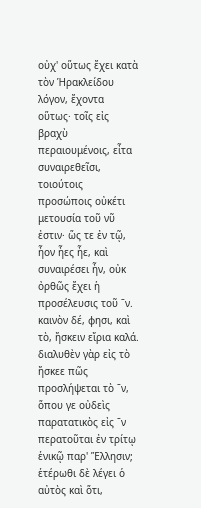οὐχ' οὕτως ἔχει κατὰ τὸν Ἡρακλείδου λόγον, ἔχοντα οὕτως· τοῖς εἰς βραχὺ περαιουμένοις, εἶτα συναιρεθεῖσι, τοιούτοις προσώποις οὐκέτι μετουσία τοῦ νῦ ἐστιν· ὥς τε ἐν τῷ, ἦον ἦες ἦε, καὶ συναιρέσει ἦν, οὐκ ὀρθῶς ἔχει ἡ προσέλευσις τοῦ ˉν. καινὸν δέ, φησι, καὶ τὸ, ἤσκειν εἴρια καλά. διαλυθὲν γὰρ εἰς τὸ ἤσκεε πῶς προσλήψεται τὸ ˉν, ὅπου γε οὐδεὶς παρατατικὸς εἰς ˉν περατοῦται ἐν τρίτῳ ἑνικῷ παρ' Ἕλλησιν; ἑτέρωθι δὲ λέγει ὁ αὐτὸς καὶ ὅτι,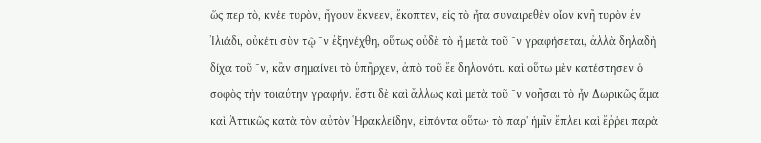ὥς περ τὸ, κνέε τυρὸν, ἤγουν ἔκνεεν, ἔκοπτεν, εἰς τὸ ἦτα συναιρεθὲν οἷον κνῆ τυρὸν ἐν Ἰλιάδι, οὐκέτι σὺν τῷ ˉν ἐξηνέχθη, οὕτως οὐδὲ τὸ ἦ μετὰ τοῦ ˉν γραφήσεται, ἀλλὰ δηλαδὴ δίχα τοῦ ˉν, κἂν σημαίνει τὸ ὑπῆρχεν, ἀπὸ τοῦ ἔε δηλονότι. καὶ οὕτω μὲν κατέστησεν ὁ σοφὸς τὴν τοιαύτην γραφήν. ἔστι δὲ καὶ ἄλλως καὶ μετὰ τοῦ ˉν νοῆσαι τὸ ἦν Δωρικῶς ἅμα καὶ Ἀττικῶς κατὰ τὸν αὐτὸν Ἡρακλείδην, εἰπόντα οὕτω· τὸ παρ' ἡμῖν ἔπλει καὶ ἔῤῥει παρὰ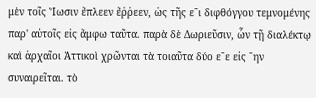μὲν τοῖς Ἴωσιν ἔπλεεν ἔῤῥεεν, ὡς τῆς εˉι διφθόγγου τεμνομένης παρ' αὐτοῖς εἰς ἄμφω ταῦτα. παρὰ δὲ Δωριεῦσιν, ὧν τῇ διαλέκτῳ καὶ ἀρχαῖοι Ἀττικοὶ χρῶνται τὰ τοιαῦτα δύο εˉε εἰς ˉην συναιρεῖται. τὸ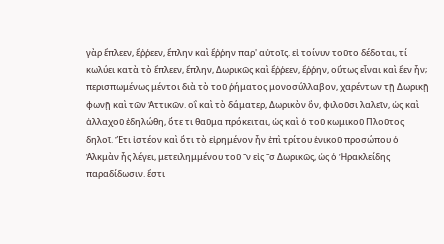γὰρ ἔπλεεν, ἔῤῥεεν, ἔπλην καὶ ἔῤῥην παρ' αὐτοῖς. εἰ τοίνυν τοῦτο δέδοται, τί κωλύει κατὰ τὸ ἔπλεεν, ἔπλην, Δωρικῶς καὶ ἔῤῥεεν, ἔῤῥην, οὕτως εἶναι καὶ ἔεν ἦν; περισπωμένως μέντοι διὰ τὸ τοῦ ῥήματος μονοσύλλαβον, χαρέντων τῇ Δωρικῇ φωνῇ καὶ τῶν Ἀττικῶν. οἳ καὶ τὸ δάματερ, Δωρικὸν ὂν, φιλοῦσι λαλεῖν, ὡς καὶ ἀλλαχοῦ ἐδηλώθη, ὅτε τι θαῦμα πρόκειται, ὡς καὶ ὁ τοῦ κωμικοῦ Πλοῦτος δηλοῖ. Ἔτι ἰστέον καὶ ὅτι τὸ εἰρημένον ἦν ἐπὶ τρίτου ἑνικοῦ προσώπου ὁ Ἀλκμὰν ἦς λέγει, μετειλημμένου τοῦ ˉν εἰς ˉσ Δωρικῶς, ὡς ὁ Ἡρακλείδης παραδίδωσιν. ἔστι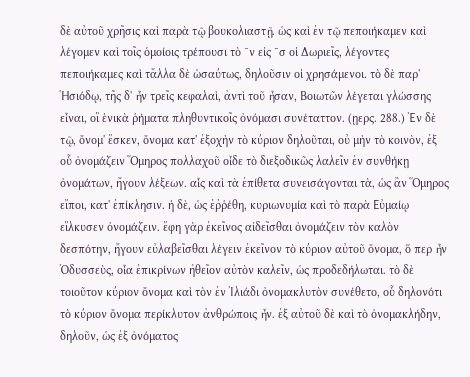δὲ αὐτοῦ χρῆσις καὶ παρὰ τῷ βουκολιαστῇ. ὡς καὶ ἐν τῷ πεποιήκαμεν καὶ λέγομεν καὶ τοῖς ὁμοίοις τρέπουσι τὸ ˉν εἰς ˉσ οἱ Δωριεῖς, λέγοντες πεποιήκαμες καὶ τἄλλα δὲ ὡσαύτως, δηλοῦσιν οἱ χρησάμενοι. τὸ δὲ παρ' Ἡσιόδῳ, τῆς δ' ἦν τρεῖς κεφαλαὶ, ἀντὶ τοῦ ἦσαν, Βοιωτῶν λέγεται γλώσσης εἶναι, οἳ ἑνικὰ ῥήματα πληθυντικοῖς ὀνόμασι συνέταττον. (ῃερς. 288.) Ἐν δὲ τῷ, ὄνομ' ἔσκεν, ὄνομα κατ' ἐξοχὴν τὸ κύριον δηλοῦται, οὐ μὴν τὸ κοινὸν, ἐξ οὗ ὀνομάζειν Ὅμηρος πολλαχοῦ οἶδε τὸ διεξοδικῶς λαλεῖν ἐν συνθήκῃ ὀνομάτων, ἤγουν λέξεων. αἷς καὶ τὰ ἐπίθετα συνεισάγονται τὰ, ὡς ἂν Ὅμηρος εἴποι, κατ' ἐπίκλησιν. ἡ δὲ, ὡς ἐῤῥέθη, κυριωνυμία καὶ τὸ παρὰ Εὐμαίῳ εἵλκυσεν ὀνομάζειν. ἔφη γὰρ ἐκεῖνος αἰδεῖσθαι ὀνομάζειν τὸν καλὸν δεσπότην, ἤγουν εὐλαβεῖσθαι λέγειν ἐκεῖνον τὸ κύριον αὐτοῦ ὄνομα, ὅ περ ἦν Ὀδυσσεὺς, οἷα ἐπικρίνων ἠθεῖον αὐτὸν καλεῖν, ὡς προδεδήλωται. τὸ δὲ τοιοῦτον κύριον ὄνομα καὶ τὸν ἐν Ἰλιάδι ὀνομακλυτὸν συνέθετο, οὗ δηλονότι τὸ κύριον ὄνομα περίκλυτον ἀνθρώποις ἦν. ἐξ αὐτοῦ δὲ καὶ τὸ ὀνομακλήδην, δηλοῦν, ὡς ἐξ ὀνόματος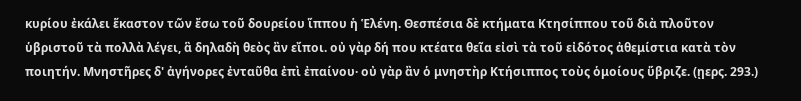κυρίου ἐκάλει ἕκαστον τῶν ἔσω τοῦ δουρείου ἵππου ἡ Ἑλένη. Θεσπέσια δὲ κτήματα Κτησίππου τοῦ διὰ πλοῦτον ὑβριστοῦ τὰ πολλὰ λέγει, ἃ δηλαδὴ θεὸς ἂν εἴποι. οὐ γὰρ δή που κτέατα θεῖα εἰσὶ τὰ τοῦ εἰδότος ἀθεμίστια κατὰ τὸν ποιητήν. Μνηστῆρες δ' ἀγήνορες ἐνταῦθα ἐπὶ ἐπαίνου· οὐ γὰρ ἂν ὁ μνηστὴρ Κτήσιππος τοὺς ὁμοίους ὕβριζε. (ῃερς. 293.)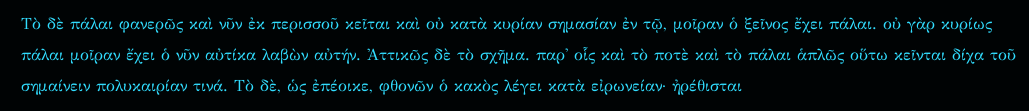Τὸ δὲ πάλαι φανερῶς καὶ νῦν ἐκ περισσοῦ κεῖται καὶ οὐ κατὰ κυρίαν σημασίαν ἐν τῷ, μοῖραν ὁ ξεῖνος ἔχει πάλαι. οὐ γὰρ κυρίως πάλαι μοῖραν ἔχει ὁ νῦν αὐτίκα λαβὼν αὐτήν. Ἀττικῶς δὲ τὸ σχῆμα. παρ' οἷς καὶ τὸ ποτὲ καὶ τὸ πάλαι ἁπλῶς οὕτω κεῖνται δίχα τοῦ σημαίνειν πολυκαιρίαν τινά. Τὸ δὲ, ὡς ἐπέοικε, φθονῶν ὁ κακὸς λέγει κατὰ εἰρωνείαν· ἠρέθισται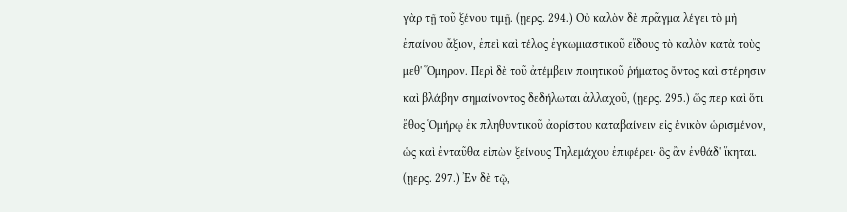γὰρ τῇ τοῦ ξένου τιμῇ. (ῃερς. 294.) Οὐ καλὸν δὲ πρᾶγμα λέγει τὸ μὴ ἐπαίνου ἄξιον, ἐπεὶ καὶ τέλος ἐγκωμιαστικοῦ εἴδους τὸ καλὸν κατὰ τοὺς μεθ' Ὅμηρον. Περὶ δὲ τοῦ ἀτέμβειν ποιητικοῦ ῥήματος ὄντος καὶ στέρησιν καὶ βλάβην σημαίνοντος δεδήλωται ἀλλαχοῦ, (ῃερς. 295.) ὥς περ καὶ ὅτι ἔθος Ὁμήρῳ ἐκ πληθυντικοῦ ἀορίστου καταβαίνειν εἰς ἑνικὸν ὡρισμένον, ὡς καὶ ἐνταῦθα εἰπὼν ξείνους Τηλεμάχου ἐπιφέρει· ὃς ἂν ἐνθάδ' ἵκηται. (ῃερς. 297.) Ἐν δὲ τῷ,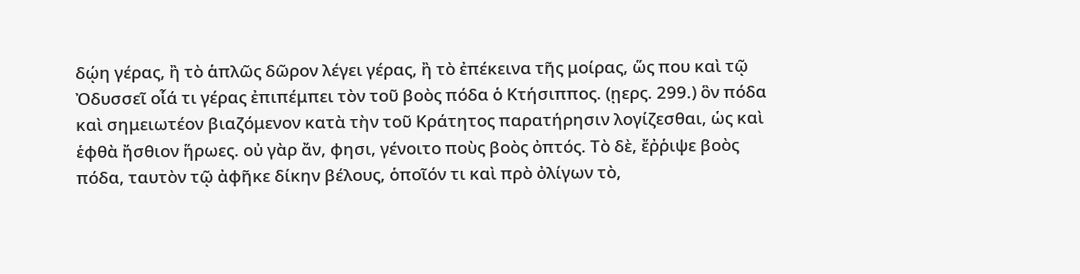δῴη γέρας, ἢ τὸ ἁπλῶς δῶρον λέγει γέρας, ἢ τὸ ἐπέκεινα τῆς μοίρας, ὥς που καὶ τῷ Ὀδυσσεῖ οἷά τι γέρας ἐπιπέμπει τὸν τοῦ βοὸς πόδα ὁ Κτήσιππος. (ῃερς. 299.) ὃν πόδα καὶ σημειωτέον βιαζόμενον κατὰ τὴν τοῦ Κράτητος παρατήρησιν λογίζεσθαι, ὡς καὶ ἑφθὰ ἤσθιον ἥρωες. οὐ γὰρ ἄν, φησι, γένοιτο ποὺς βοὸς ὀπτός. Τὸ δὲ, ἔῤῥιψε βοὸς πόδα, ταυτὸν τῷ ἀφῆκε δίκην βέλους, ὁποῖόν τι καὶ πρὸ ὀλίγων τὸ,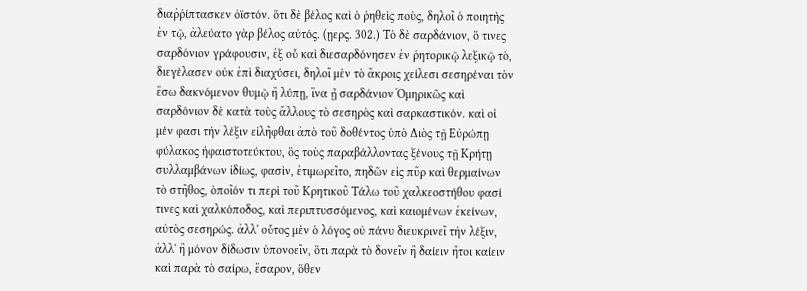διαῤῥίπτασκεν ὀϊστόν. ὅτι δὲ βέλος καὶ ὁ ῥηθεὶς ποὺς, δηλοῖ ὁ ποιητὴς ἐν τῷ, ἀλεύατο γὰρ βέλος αὐτός. (ῃερς. 302.) Τὸ δὲ σαρδάνιον, ὅ τινες σαρδόνιον γράφουσιν, ἐξ οὗ καὶ διεσαρδόνησεν ἐν ῥητορικῷ λεξικῷ τὸ, διεγέλασεν οὐκ ἐπὶ διαχύσει, δηλοῖ μὲν τὸ ἄκροις χείλεσι σεσηρέναι τὸν ἔσω δακνόμενον θυμῷ ἢ λύπῃ, ἵνα ᾖ σαρδάνιον Ὁμηρικῶς καὶ σαρδόνιον δὲ κατὰ τοὺς ἄλλους τὸ σεσηρὸς καὶ σαρκαστικόν. καὶ οἱ μέν φασι τὴν λέξιν εἰλῆφθαι ἀπὸ τοῦ δοθέντος ὑπὸ Διὸς τῇ Εὐρώπῃ φύλακος ἡφαιστοτεύκτου, ὃς τοὺς παραβάλλοντας ξένους τῇ Κρήτῃ συλλαμβάνων ἰδίως, φασὶν, ἐτιμωρεῖτο, πηδῶν εἰς πῦρ καὶ θερμαίνων τὸ στῆθος, ὁποῖόν τι περὶ τοῦ Κρητικοῦ Τάλω τοῦ χαλκεοστήθου φασί τινες καὶ χαλκόποδος, καὶ περιπτυσσόμενος, καὶ καιομένων ἐκείνων, αὐτὸς σεσηρώς. ἀλλ' οὗτος μὲν ὁ λόγος οὐ πάνυ διευκρινεῖ τὴν λέξιν, ἀλλ' ἢ μόνον δίδωσιν ὑπονοεῖν, ὅτι παρὰ τὸ δονεῖν ἢ δαίειν ἤτοι καίειν καὶ παρὰ τὸ σαίρω, ἔσαρον, ὅθεν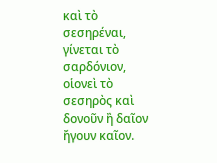καὶ τὸ σεσηρέναι, γίνεται τὸ σαρδόνιον, οἱονεὶ τὸ σεσηρὸς καὶ δονοῦν ἢ δαῖον ἤγουν καῖον.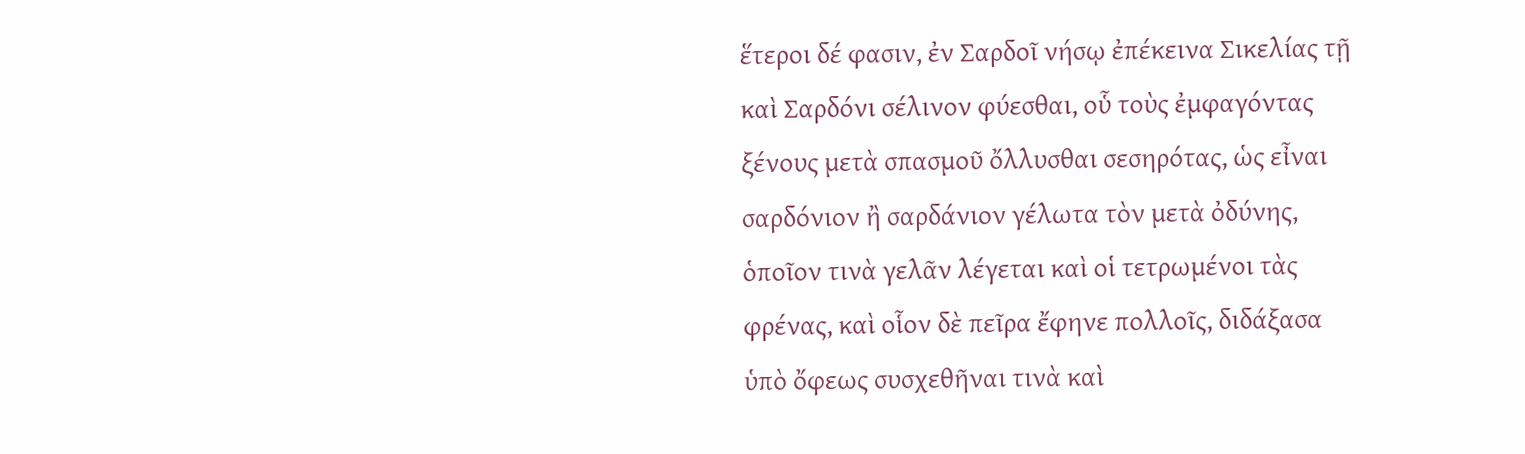ἕτεροι δέ φασιν, ἐν Σαρδοῖ νήσῳ ἐπέκεινα Σικελίας τῇ καὶ Σαρδόνι σέλινον φύεσθαι, οὗ τοὺς ἐμφαγόντας ξένους μετὰ σπασμοῦ ὄλλυσθαι σεσηρότας, ὡς εἶναι σαρδόνιον ἢ σαρδάνιον γέλωτα τὸν μετὰ ὀδύνης, ὁποῖον τινὰ γελᾶν λέγεται καὶ οἱ τετρωμένοι τὰς φρένας, καὶ οἷον δὲ πεῖρα ἔφηνε πολλοῖς, διδάξασα ὑπὸ ὄφεως συσχεθῆναι τινὰ καὶ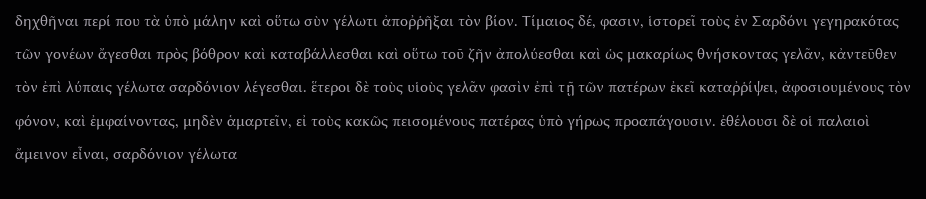δηχθῆναι περί που τὰ ὑπὸ μάλην καὶ οὕτω σὺν γέλωτι ἀποῤῥῆξαι τὸν βίον. Τίμαιος δέ, φασιν, ἱστορεῖ τοὺς ἐν Σαρδόνι γεγηρακότας τῶν γονέων ἄγεσθαι πρὸς βόθρον καὶ καταβάλλεσθαι καὶ οὕτω τοῦ ζῆν ἀπολύεσθαι καὶ ὡς μακαρίως θνήσκοντας γελᾶν, κἀντεῦθεν τὸν ἐπὶ λύπαις γέλωτα σαρδόνιον λέγεσθαι. ἕτεροι δὲ τοὺς υἱοὺς γελᾶν φασὶν ἐπὶ τῇ τῶν πατέρων ἐκεῖ καταῤῥίψει, ἀφοσιουμένους τὸν φόνον, καὶ ἐμφαίνοντας, μηδὲν ἁμαρτεῖν, εἰ τοὺς κακῶς πεισομένους πατέρας ὑπὸ γήρως προαπάγουσιν. ἐθέλουσι δὲ οἱ παλαιοὶ ἄμεινον εἶναι, σαρδόνιον γέλωτα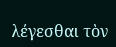λέγεσθαι τὸν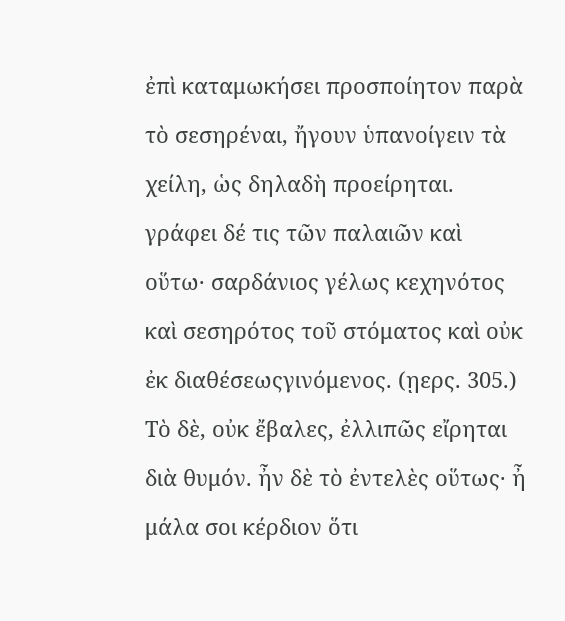ἐπὶ καταμωκήσει προσποίητον παρὰ τὸ σεσηρέναι, ἤγουν ὑπανοίγειν τὰ χείλη, ὡς δηλαδὴ προείρηται. γράφει δέ τις τῶν παλαιῶν καὶ οὕτω· σαρδάνιος γέλως κεχηνότος καὶ σεσηρότος τοῦ στόματος καὶ οὐκ ἐκ διαθέσεωςγινόμενος. (ῃερς. 305.) Τὸ δὲ, οὐκ ἔβαλες, ἐλλιπῶς εἴρηται διὰ θυμόν. ἦν δὲ τὸ ἐντελὲς οὕτως· ἦ μάλα σοι κέρδιον ὅτι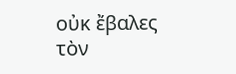οὐκ ἔβαλες τὸν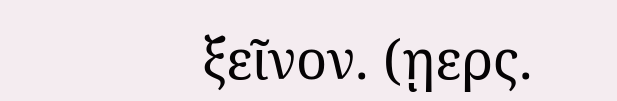ξεῖνον. (ῃερς.